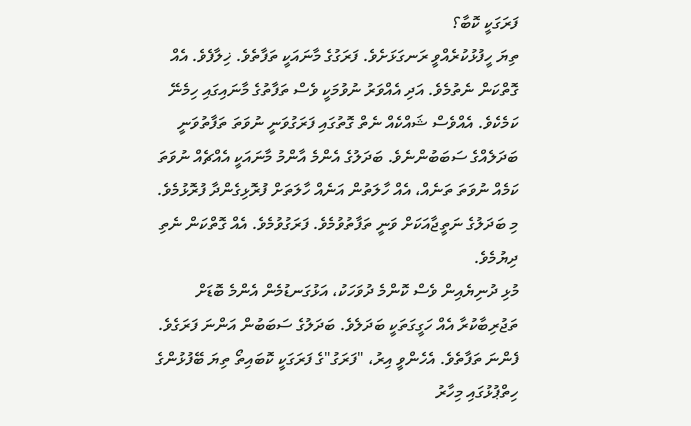ފަރަގަކީ ކޮބާ؟
ތިޔަ ހީފުޅުކުރެއްވީ ރަނގަޅަށެވެ. ފަރަގުގެ މާނައަކީ ތަފާތެވެ. ޚިލާފެވެ. އެއް ގޮތްކަން ނެތުމެވެ. އަދި އެއްވަރު ނުވުމަކީ ވެސް ތަފާތުގެ މާނައިގައި ހިމެނޭ ކަމެކެވެ. އެއްވެސް ޝައްކެއް ނެތް ގޮތުގައި ފަރަގުވަނީ ނުވަތަ ތަފާތުވަނީ ބަދަލެއްގެ ސަބަބުންނެވެ. ބަދަލުގެ އެންމެ އާންމު މާނައަކީ އެއްޗެއް ނުވަތަ ކަމެއް ނުވަތަ ތަނެއް، އެއް ހާލަތުން އަނެއް ހާލަތަށް ފުރޮޅިގެންދާ ފުރޮޅުމެވެ. މި ބަދަލުގެ ނަތީޖާއަކަށް ވަނީ ތަފާތުވުމެވެ. ފަރަގުވުމެވެ. އެއް ގޮތްކަން ނެތި ދިޔުމެވެ.
މުޅި ދުނިޔެއިން ވެސް ކޮންމެ ދުވަހަކު، އަޅުގަނޑުމެން އެންމެ ބޮޑަށް ތަޖުރިބާކުރާ އެއް ހަގީގަތަކީ ބަދަލެވެ. ބަދަލުގެ ސަބަބުން އަންނަ ފަރަގެވެ. ފެންނަ ތަފާތެވެ. އެހެންވީ އިރު، "ފަރަގު"ގެ ފަރަގަކީ ކޮބައިތޯ ތިޔަ ބޭފުޅުންގެ ހިތްޕުޅުގައި މިހާރު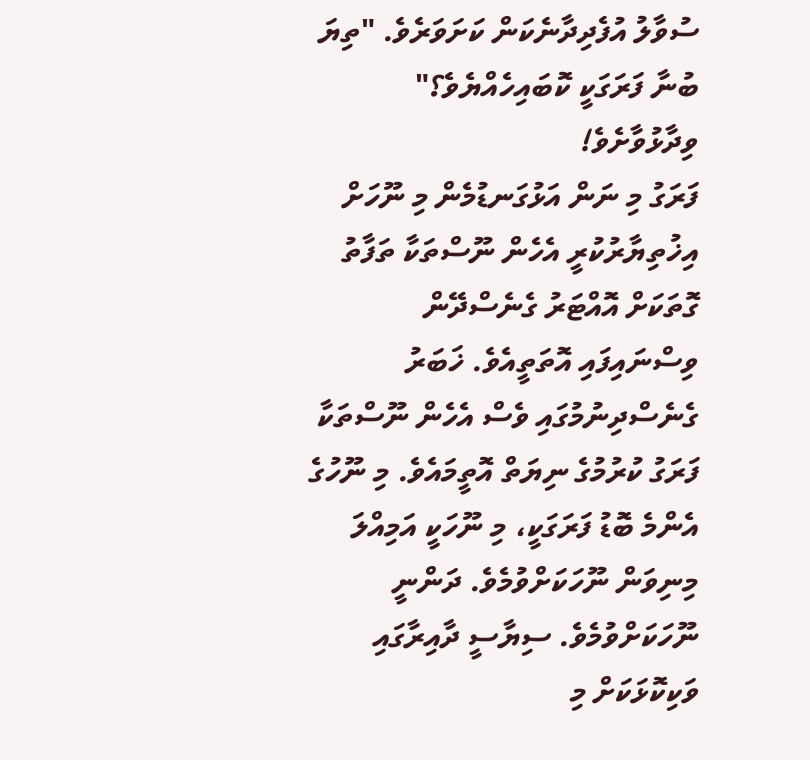ސުވާލު އުފެދިދާނެކަން ކަށަވަރެވެ. "ތިޔަ ބުނާ ފަރަގަކީ ކޮބައިހެއްޔެވެ؟" ވިދާޅުވާށެވެ!
ފަރަގު މި ނަން އަޅުގަނޑުމެން މި ނޫހަށް އިޚުތިޔާރުކުރީ އެހެން ނޫސްތަކާ ތަފާތު ގޮތަކަށް އޮއްޓަރު ގެނެސްދޭން ވިސްނައިފައި އޮތަތީއެވެ. ޚަބަރު ގެނެސްދިނުމުގައި ވެސް އެހެން ނޫސްތަކާ ފަރަގު ކުރުމުގެ ނިޔަތް އޮތީމައެވެ. މި ނޫހުގެ އެންމެ ބޮޑު ފަރަގަކީ، މި ނޫހަކީ އަމިއްލަ މިނިވަން ނޫހަކަށްވުމެވެ. ދަންނީ ނޫހަކަށްވުމެވެ. ސިޔާސީ ދާއިރާގައި ވަކިކޮޅަކަށް މި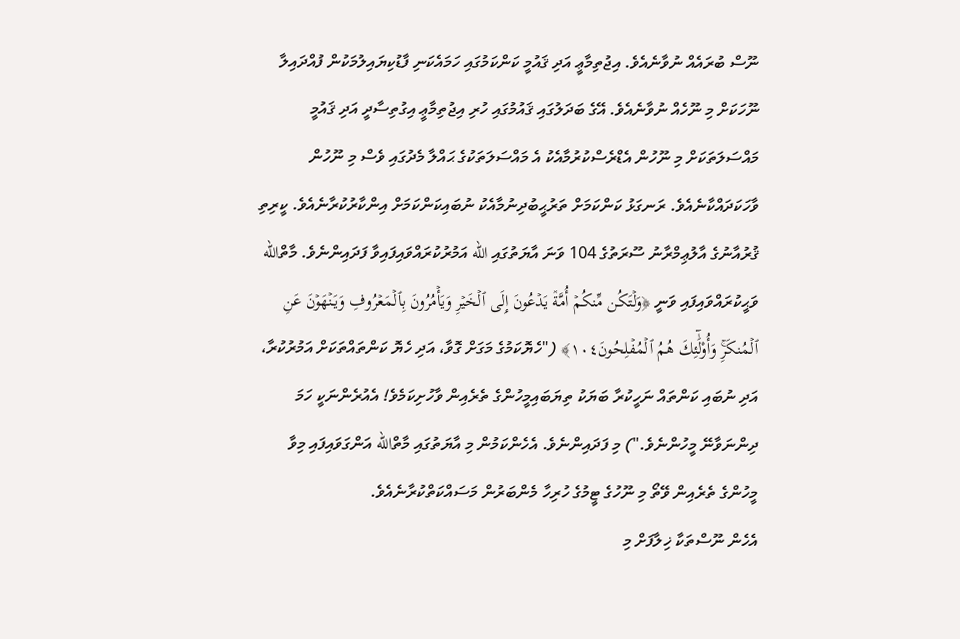ނޫސް ބުރައެއް ނުވާނެއެވެ. އިޖުތިމާޢީ އަދި ޤައުމީ ކަންކަމުގައި ހަމައެކަނި ފާޑުކިޔައިލުމަކުން ފުއްދައިލާ ނޫހަކަށް މި ނޫހެއް ނުވާނެއެވެ. އޭގެ ބަދަލުގައި ޤައުމުގައި ހުރި އިޖުތިމާޢީ އިގުތިސާދީ އަދި ޤައުމީ މައްސަލަތަކަށް މި ނޫހުން އެޑްރެސްކުރުމާއެކު އެ މައްސަލަތަކުގެ ޙައްލާ މެދުގައި ވެސް މި ނޫހުން ވާހަކަދައްކާނެއެވެ. ރަނގަޅު ކަންކަމަށް ތަރުޙީބުދިނުމާއެކު ނުބައިކަންކަމަށް އިންކާރުކުރާނެއެވެ. ކީރިތި ޤުރުއާނުގެ އާލުޢިމްރާނު ސޫރަތުގެ 104 ވަނަ އާޔަތުގައި الله އަމުރުކުރައްވައިފައިވާ ފަދައިންނެވެ. މާތްالله ވަޙީކުރައްވައިފައި ވަނީ ﴿وَلۡتَكُن مِّنكُمۡ أُمَّةٞ يَدۡعُونَ إِلَى ٱلۡخَيۡرِ وَيَأۡمُرُونَ بِٱلۡمَعۡرُوفِ وَيَنۡهَوۡنَ عَنِ ٱلۡمُنكَرِۚ وَأُوْلَٰٓئِكَ هُمُ ٱلۡمُفۡلِحُونَ١٠٤﴾ ("ހެޔޮކަމުގެ މަގަށް ގޮވާ، އަދި ހެޔޮ ކަންތައްތަކަށް އަމުރުކުރާ، އަދި ނުބައި ކަންތައް ނަހީކުރާ ބަޔަކު ތިޔަބައިމީހުންގެ ތެރެއިން ވާހުށިކަމެވެ! އެއުރެންނަކީ ހަމަ ދިންނަވާނޭ މީހުންނެވެ.") މި ފަދައިންނެވެ. އެހެންކަމުން މި އާޔަތުގައި މާތްالله އަންގަވައިފައި މިވާ މީހުންގެ ތެރެއިން ވޭތޯ މި ނޫހުގެ ޓީމުގެ ހުރިހާ މެންބަރުން މަސައްކަތްކުރާނެއެވެ.
އެހެން ނޫސްތަކާ ޚިލާފަށް މި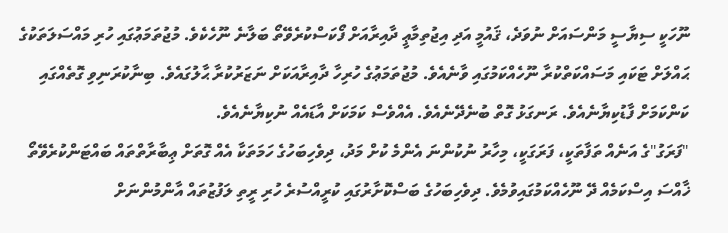ނޫހަކީ ސިޔާސީ މަންސައަށް ނުވަދެ، ޤައުމީ އަދި އިޖުތިމާޢީ ދާއިރާއަށް ފޯކަސްކުރެވޭތޯ ބަލާނެ ނޫހެކެވެ. މުޖުތަމަޢުގައި ހުރި މައްސަލަތަކުގެ ޙައްލަށް ޓަކައި މަސައްކަތްކުރާ ނޫހެއްކަމުގައި ވާނެއެވެ. މުޖުތަމަޢުގެ ހުރިހާ ދާއިރާއަކަށް ނަޒަރުކުރާ ޙާލުގައެވެ. ބިނާކުރަނިވި ގޮތެއްގައި ކަންކަމަށް ފާޑުކިޔާނެއެވެ. ރަނގަޅު ގޮތް ބުނެދޭނެއެވެ. އެއްވެސް ކަމަކަށް އާޑައެއް ނުކިޔާނެއެވެ.
"ފަރަގު"ގެ އަނެއް ތަފާތަކީ، ފަރަގަކީ، މިހާރު ނުކުންނަ އެންމެ ކުށް މަދު، ދިވެހިބަހުގެ ހަމަތަކާ އެއް ގޮތަށް ޢިބާރާތްތައް ބައްޓަންކުރެވޭތޯ ޚާއްސަ އިސްކަމެއް ދޭ ނޫހެއްކަމުގައިވުމެވެ. ދިވެހިބަހުގެ ބަސްކޮށާރުގައި ކުރީއްސުރެ ހުރި ރީތި ލަފުޒުތައް އާންމުންނަށް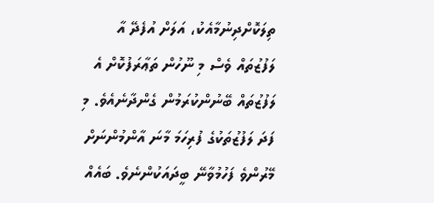ތިލަކޮށްދިނުމާއެކު، އަލަށް އުފެދޭ އާ ލަފުޒުތައް ވެސް މި ނޫހުން ތަޢާރަފުކޮށް އެ ލަފުޒުތައް ބޭނުންކުރަމުން ގެންދާނެއެވެ. މި ފަދަ ލަފުޒުތަކުގެ ފުރިހަމަ މާނަ އާންމުންނަށް މޭރުންވެ ފަހުމުވާނޭ ބީދައަކުންނެވެ. ބައެއް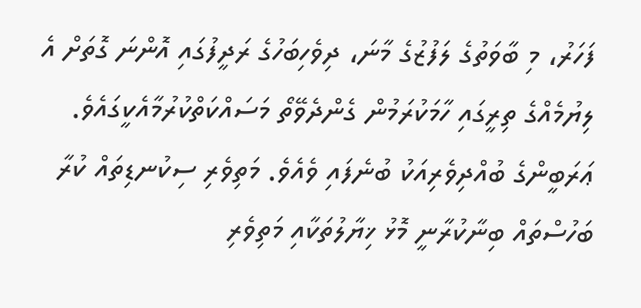ފަހަރު، މި ބާވަތުގެ ލަފުޒުގެ މާނަ، ދިވެހިބަހުގެ ރަދީފުގައި އޮންނަ ގޮތަށް އެ ލިޔުމެއްގެ ތިރީގައި ހާމަކުރަމުން ގެންދެވޭތޯ މަސައްކަތްކުރުމާއެކީގައެވެ.
ޢަރަބީންގެ ބުއްދިވެރިއަކު ބުނެފައި ވެއެވެ. މަތިވެރި ސިކުނޑިތައް ކުރާ ބަހުސްތައް ބިނާކުރާނީ މޮޅު ޚިޔާލުތަކާއި މަތިވެރި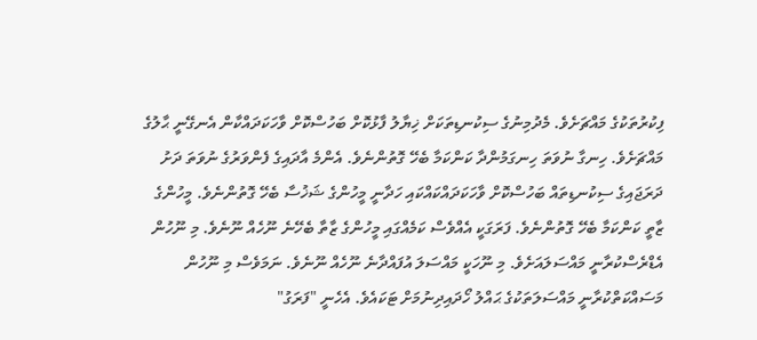ފިކުރުތަކުގެ މައްޗަށެވެ. މެދުމިނުގެ ސިކުނޑިތަކަށް ޚިޔާލު ފާޅުކޮށް ބަހުސްކޮށް ވާހަކަދައްކާން އެނގޭނީ ޙާލުގެ މައްޗަށެވެ. ހިނގާ ނުވަތަ ހިނގަމުންދާ ކަންކަމާ ބެހޭ ގޮތުންނެވެ. އެންމެ އާދައިގެ ފެންވަރުގެ ނުވަތަ ދަށު ދަރަޖައިގެ ސިކުނޑިތައް ބަހުސްކޮށް ވާހަކަދައްކައްކައި ހަދާނީ މީހުންގެ ޝަޚުސާ ބެހޭ ގޮތުންނެވެ. މީހުންގެ ޒާތީ ކަންކަމާ ބެހޭ ގޮތުންނެވެ. ފަރަގަކީ އެއްވެސް ކަމެއްގައި މީހުންގެ ޒާތާ ބެހޭނެ ނޫހެއް ނޫނެވެ. މި ނޫހުން އެޑްރެސްކުރާނީ މައްސަލައަށެވެ. މި ނޫހަކީ މައްސަލަ އުފައްދާނެ ނޫހެއް ނޫނެވެ. ނަމަވެސް މި ނޫހުން މަސައްކަތްކުރާނީ މައްސަލަތަކުގެ ޙައްލު ހޯދައިދިނުމަށް ޓަކައެވެ. އެހެނީ "ފަރަގު"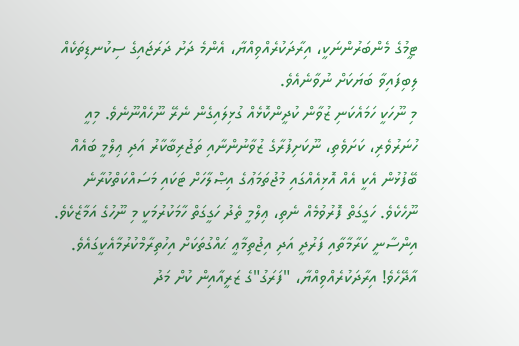ޓީމުގެ މެންބަރުންނަކީ، އިރާދަކުރެއްވިއްޔާ، އެންމެ ދަށު ދަރަޖައިގެ ސިކުނޑިތަކެއް ލިބިފައިވާ ބަޔަކަށް ނުވާނެއެވެ.
މި ނޫހަކީ ހަމައެކަނި ޒުވާން ކުދީންކޮޅެއް ގުޅިލައިގެން ނެރޭ ނޫހެއްނޫނެވެ. މިއީ ހުނަރުވެރި، ކަށަވެތި، ނޫކަށިފުރާގެ ޒުވާނުންނާއި ތަޖުރިބާކާރު އަދި ޢިލްމީ ބައެއް ބޭފުޅުން އެކީ އެއް އޮޅިއެއްގައި މުޖުތަމަޢުގެ އިޞްލާހަށް ޓަކައި މަސައްކަތްކުރާނެ ނޫހެކެވެ. ހަގީގަތް ފޮރުވުމެއް ނެތި، ޢިލްމީ ތެދު ހަގީގަތް ހާމަކުރުމަކީ މި ނޫހުގެ އަމާޒެކެވެ. އިންސާނީ ކަރާމާތާއި ފަރުދީ އަދި އިޖުތިމާޢީ ޙައްގުތަކަށް އިހުތިރާމްކުރުމާއެކީގައެވެ.
އާދޭހެވެ! އިރާދަކުރެއްވިއްޔާ، "ފަރަގު"ގެ ޒަރީއާއިން ކުށް މަދު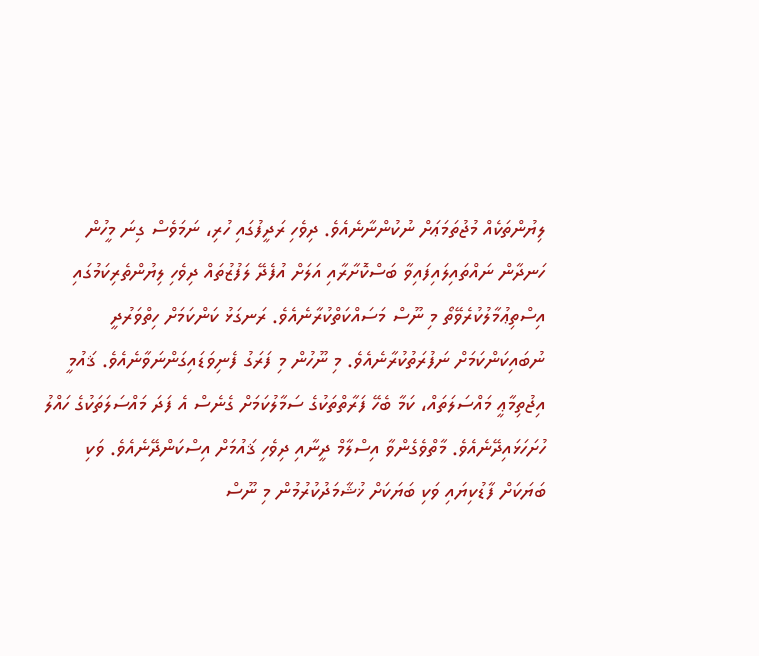ލިޔުންތަކެއް މުޖުތަމަޢަށް ނުކުންނާނެއެވެ. ދިވެހި ރަދީފުގައި ހުރި، ނަމަވެސް ގިނަ މީހުން ހަނދާން ނައްތައިލައިފައިވާ ބަސްކޮށާރާއި އަލަށް އުފެދޭ ލަފުޒުތައް ދިވެހި ލިޔުންތެރިކަމުގައި އިސްތިޢުމާލުކުރެވޭތޯ މި ނޫސް މަސައްކަތްކުރާނެއެވެ. ރަނގަޅު ކަންކަމަށް ހިތްވަރުދީ ނުބައިކަންކަމަށް ނަފުރަތުކުރާނެއެވެ. މި ނޫހުން މި ފަރަގު ފެނިވަޑައިގަންނަވާނެއެވެ. ޤައުމީ އިޖުތިމާޢީ މައްސަލަތައް، ކަމާ ބެހޭ ފަރާތްތަކުގެ ސަމާލުކަމަށް ގެނެސް އެ ފަދަ މައްސަލަތަކުގެ ހައްލު ހުށަހަޅައިދޭނެއެވެ. މާތްވެގެންވާ އިސްލާމް ދީނާއި ދިވެހި ޤައުމަށް އިސްކަންދޭނެއެވެ. ވަކި ބަޔަކަށް ފާޑުކިޔައި ވަކި ބަޔަކަށް ޚުޝާމަދުކުރުމުން މި ނޫސް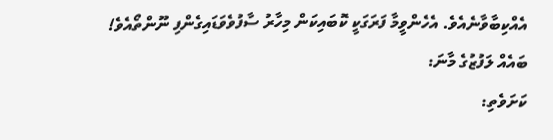އެއްކިބާވާނެއެވެ. އެހެންވީމާ ފަރަގަކީ ކޮބައިކަން މިހާރު ސާފުވެވަޑައިގެންފި ނޫންތޯއެވެ!
ބައެއް ލަފުޒުގެ މާނަ:
ކަށަވެތި: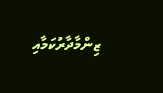ޒިންމާދާރުކަމާއި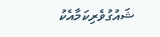ޝައުގުވެރިކަމާއެކު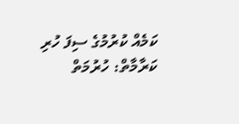ކަމެއް ކުރުމުގެ ސިފަ ހުރި
ކަރާމާތް: ހުރުމަތް